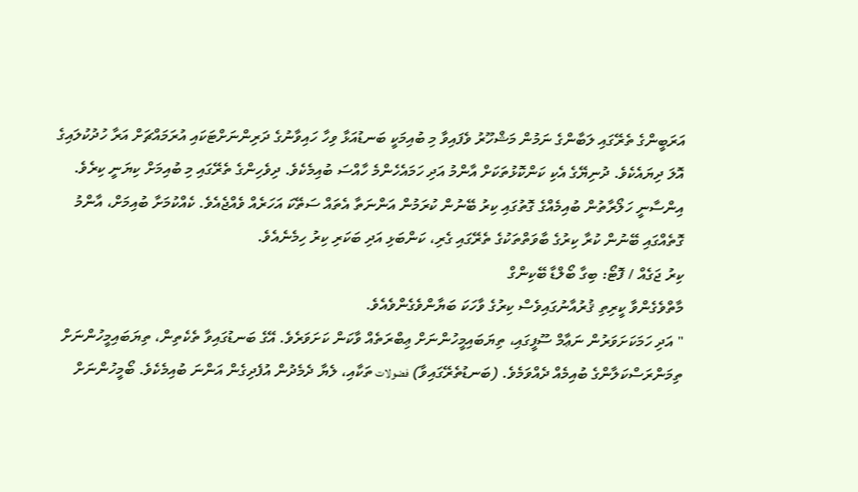އަރަބީންގެ ތެރޭގައި ލަބާންގެ ނަމުން މަޝްހޫރު ވެފައިވާ މި ބުއިމަކީ ބަނޑުއަޅާ ވިހާ ހައިވާނުގެ ދަރިންނަށްޓަކައި އުރަމައްޗަށް އަރާ ހުދުކުލައިގެ އޮލަ ދިޔައެކެވެ. ދުނިޔޭގެ އެކި ކަންކޮޅުތަކަށް އާންމު އަދި ހަމައެހެންމެ ހާއްސަ ބުއިމެކެވެ. ދިވެހިންގެ ތެރޭގައި މި ބުއިމަށް ކިޔަނީ ކިރެވެ.
އިންސާނީ ހަލޯރާތުން ބުއިމެއްގެ ގޮތުގައި ކިރު ބޭނުން ކުރަމުން އަންނަތާ އެތައް ސަތޭކަ އަހަރެއް ވެއްޖެއެވެ. ކެއްކުމަށާ ބުއިމަށް، އާންމު ގޮތެއްގައި ބޭނުން ކުރާ ކިރުގެ ބާވަތްތަކުގެ ތެރޭގައި ގެރި، ކަންބަޅި އަދި ބަކަރި ކިރު ހިމެނެއެވެ.
ކިރު ޖަގެއް / ފޮޓޯ: ބިގާ ބޯލްޑާ ބޭކިންގް
މާތްވެގެންވާ ކީރިތި ޤުރުއާނުގައިވެސް ކިރުގެ ވާހަކަ ބަޔާންވެގެންވެއެވެ.
" އަދި ހަމަކަށަވަރުން ނަޢާމް ސޫފީގައި، ތިޔަބައިމީހުންނަށް ޢިބްރަތެއް ވާކަން ކަށަވަރެވެ. އޭގެ ބަނޑުގައިވާ ތެކެތިން، ތިޔަބައިމީހުންނަށް ތިމަންރަސްކަލާންގެ ބުއިމެއް ދެއްވަމެވެ. (ބަނޑުތެރޭގައިވާ) فضولات ތަކާއި، ލެޔާ ދެމެދުން އުފެދިގެން އަންނަ ބުއިމެކެވެ. ބޯމީހުންނަށް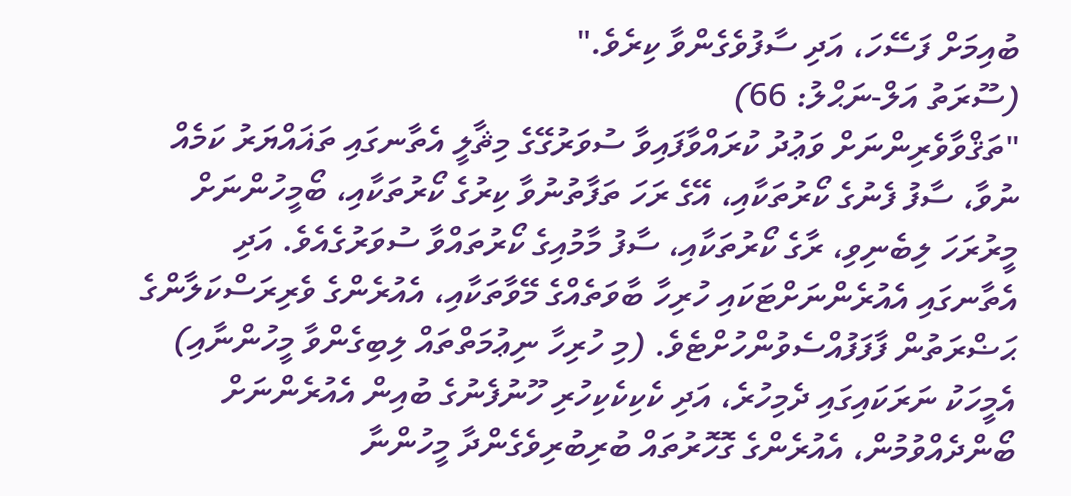ބުއިމަށް ފަސޭހަ، އަދި ސާފުވެގެންވާ ކިރެވެ."
(ސޫރަތު އަލް-ނަޙްލު: 66)
"ތަޤްވާވެރިންނަށް ވަޢުދު ކުރައްވާފައިވާ ސުވަރުގޭގެ މިޘާލީ އެތާނގައި ތަޣައްޔަރު ކަމެއް ނުވާ، ސާފު ފެނުގެ ކޯރުތަކާއި، އޭގެ ރަހަ ތަފާތުނުވާ ކިރުގެ ކޯރުތަކާއި، ބޯމީހުންނަށް މީރުރަހަ ލިބެނިވި، ރާގެ ކޯރުތަކާއި، ސާފު މާމުއިގެ ކޯރުތައްވާ ސުވަރުގެއެވެ. އަދި އެތާނގައި އެއުރެންނަށްޓަކައި ހުރިހާ ބާވަތެއްގެ މޭވާތަކާއި، އެއުރެންގެ ވެރިރަސްކަލާންގެ ޙަޟްރަތުން ފާފަފުއްސެވުންހުށްޓެވެ. (މި ހުރިހާ ނިޢުމަތްތައް ލިބިގެންވާ މީހުންނާއި) އެމީހަކު ނަރަކައިގައި ދެމިހުރެ، އަދި ކެކިކެކިހުރި ހޫނުފެނުގެ ބުއިން އެއުރެންނަށް ބޯންދެއްވުމުން، އެއުރެންގެ ގޮހޮރުތައް ބުރިބުރިވެގެންދާ މީހުންނާ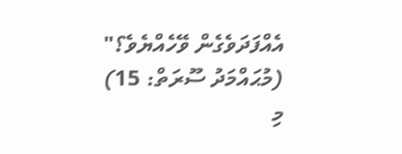އެއްފަދަވެގެން ވޭހެއްޔެވެ؟"
(މުޙައްމަދު ސޫރަތް: 15)
މި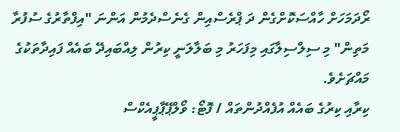ރޯދަމަހަށް ހާއްސަކޮށްގެން ދަ ޕްރެސްއިން ގެނެސްދެމުން އަންނަ "އިފްތާރުގެ ސުފުރާ މަތިން" މި ސިލްސިލާގައި މިފަހަރު މި ބަލާލަނީ ކިރުން ލިއްބައިދޭ ބައެއް ފައިދާތަކުގެ މައްޗަށެވެ.
ކިރާއި ކިރުގެ ބައެއް އުފެއްދުންތައް / ފޮޓޯ: ވޯލްޕޭޕާޕީއެކްސް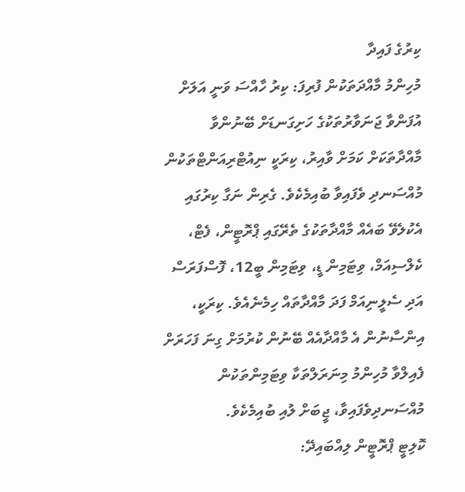ކިރުގެ ފައިދާ
މުހިންމު މާއްދަތަކުން ފުރިފަ: ކިރު ހާއްސަ ވަނީ އަލަށް އުފަންވާ ޖަނަވާރުތަކުގެ ހަށިގަނޑަށް ބޭނުންވާ މާއްދާތަކަށް ކަމަށް ވާއިރު، ކިރަކީ ނިއުޓްރިއަންޓްތަކުން މުއްސަނދި ވެފައިވާ ބުއިމެކެވެ. ގެރިން ނަގާ ކިރުގައި އެކުލެވޭ ބައެއް މާއްދާތަކުގެ ތެރޭގައި ޕްރޮޓީން، ފެޓް، ކެލްސިއަމް، ވިޓަމިން ޑީ، ވިޓަމިން ބީ12، ފޮސްފަރަސް އަދި ސެލީނިއަމް ފަދަ މާއްދާތައް ހިމެނެއެވެ. ކިރަކީ، އިންސާނުން އެ މާއްދާއެއް ބޭނުން ކުރުމަށް ގިނަ ފަހަރަށް ފެއިލްވާ މުހިންމު މިނަރަލްތަކާ ވިޓަމިންތަކުން މުއްސަނދިވެފައިވާ، ޖީބަށް ލުއި ބުއިމެކެވެ.
ކޮލިޓީ ޕްރޮޓީން ލިއްބައިދޭ: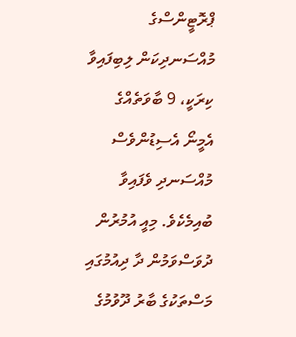ޕްރޮޓީންސްގެ މުއްސަނދިކަން ލިބިފައިވާ ކިރަކީ، 9 ބާވަތެއްގެ އެމީނޯ އެސިޑުންވެސް މުއްސަނދި ވެފައިވާ ބުއިމެކެވެ. މިއީ އުމުރުން ދުވަސްވަމުން ދާ ދިއުމުގައި މަސްތަކުގެ ބާރު ދޫވުމުގެ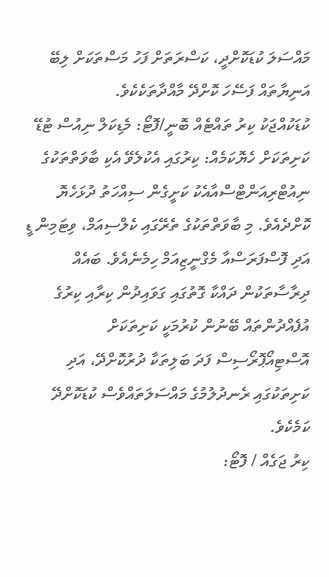މައްސަލަ ކުޑަކޮށްދީ، ކަސްރަތަށް ފަހު މަސްތަކަށް ލިބޭ އަނިޔާތައް ފަސޭހަ ކޮށްދޭ މާއްދާތަކެކެވެ.
ކުޑަކުއްޖަކު ކިރު ތައްޓެއް ބޮނީ/ފޮޓޯ: މެޑިކަލް ނިއުސް ޓުޑޭ
ކަށިތަކަށް ހެޔޮކަމެއް: ކިރުގައި އެކުލެވޭ އެކި ބާވަތްތަކުގެ ނިއުޓްރިއަންޓްސްއާއެކު ކަށީގެން ސިއްހަތު ދުޅަހެޔޮ ކޮށްދެއެވެ. މި ބާވަތްތަކުގެ ތެރޭގައި ކެލްސިއަމް، ވިޓަމިން ޑީ އަދި ފޮސްފަރަސްއާ މެގްނީޒިއަމް ހިމެނެއެވެ. ބައެއް ދިރާސާތަކުން ދައްކާ ގޮތުގައި ގަވައިދުން ކިރާއި ކިރުގެ އުފެއްދުންތައް ބޭނުން ކުރުމަކީ ކަށިތަކަށް އޮސްޓިއޯޕޮރޯސިސް ފަދަ ބަލިތަކާ ދުރުކޮށްދޭ، އަދި ކަށިތަކުގައި ރެނދުލުމުގެ މައްސަލަތައްވެސް ކުޑަކޮށްދޭ ކަމެކެވެ.
ކިރު ޖަގެއް / ފޮޓޯ: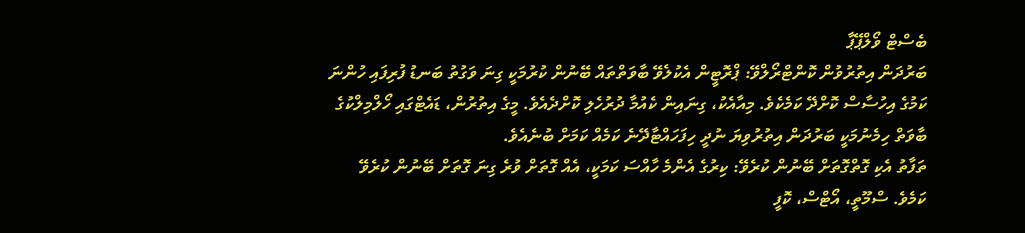ބެސްޓް ވޯލްޕޭޕާ
ބަރުދަން އިތުރުވުން ކޮންޓްރޯލްވޭ: ޕްރޮޓީން އެކުލެވޭ ބާވަތްތައް ބޭނުން ކުރުމަކީ ގިނަ ވަގުތު ބަނޑު ފުރިފައި ހުންނަ ކަމުގެ އިހުސާސް ކޮށްދޭ ކަމެކެވެ. މިއާއެކު، ގިނައިން ކެއުމާ ދުރުހެލި ކޮށްދެއެވެ. މީގެ އިތުރުން، ޑައެޓްގައި ހޯލްމިލްކުގެ ބާވަތް ހިމެނުމަކީ ބަރުދަން އިތުރުވިޔަ ނުދީ ހިފަހައްޓާދޭނެ ކަމެއް ކަމަށް ބުނެއެވެ.
ތަފާތު އެކި ގޮތްގޮތަށް ބޭނުން ކުރެވޭ: ކިރުގެ އެންމެ ހާއްސަ ކަމަކީ، އެއް ގޮތަށް ވުރެ ގިނަ ގޮތަށް ބޭނުން ކުރެވޭ ކަމެވެ. ސްމޫތީ، އޯޓްސް، ކޮފީ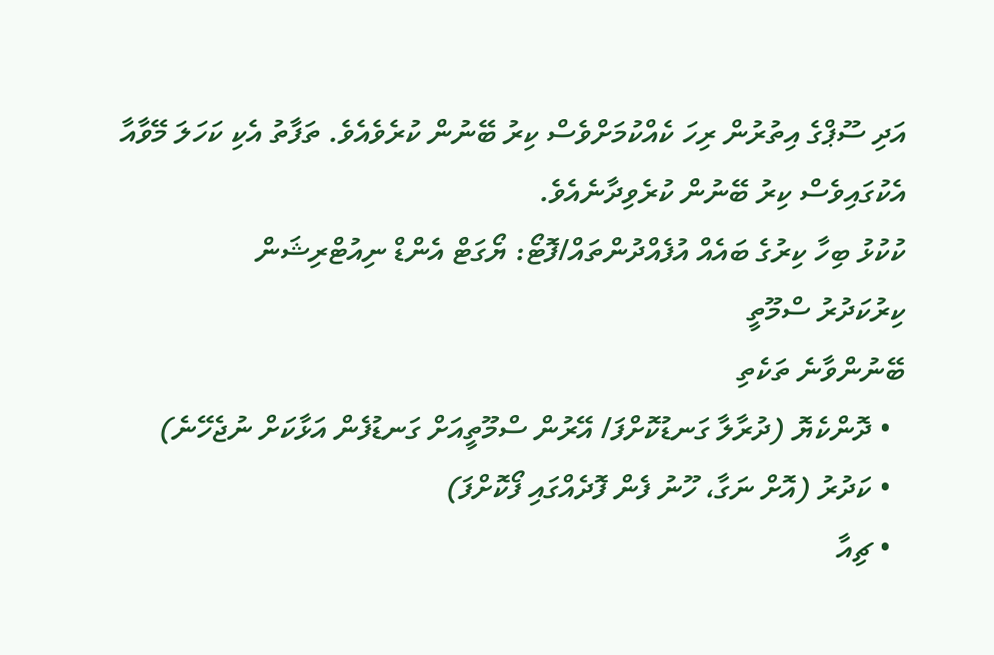އަދި ސޫޕްގެ އިތުރުން ރިހަ ކެއްކުމަށްވެސް ކިރު ބޭނުން ކުރެވެއެވެ. ތަފާތު އެކި ކަހަލަ މޭވާއާ އެކުގައިވެސް ކިރު ބޭނުން ކުރެވިދާނެއެވެ.
ކުކުޅު ބިހާ ކިރުގެ ބައެއް އުފެއްދުންތައް/ފޮޓޯ: ޔޯގަޓް އެންޑް ނިއުޓްރިޝަން
ކިރުކަދުރު ސްމޫތީ
ބޭނުންވާނެ ތަކެތި
  • ދޮންކެޔޮ (ދުރާލާ ގަނޑުކޮށްފަ/ އޭރުން ސްމޫތީއަށް ގަނޑުފެން އަޅާކަށް ނުޖެހޭނެ)
  • ކަދުރު (އޮށް ނަގާ، ހޫނު ފެން ފޮދެއްގައި ފޯކޮށްފަ)
  • ޗިއާ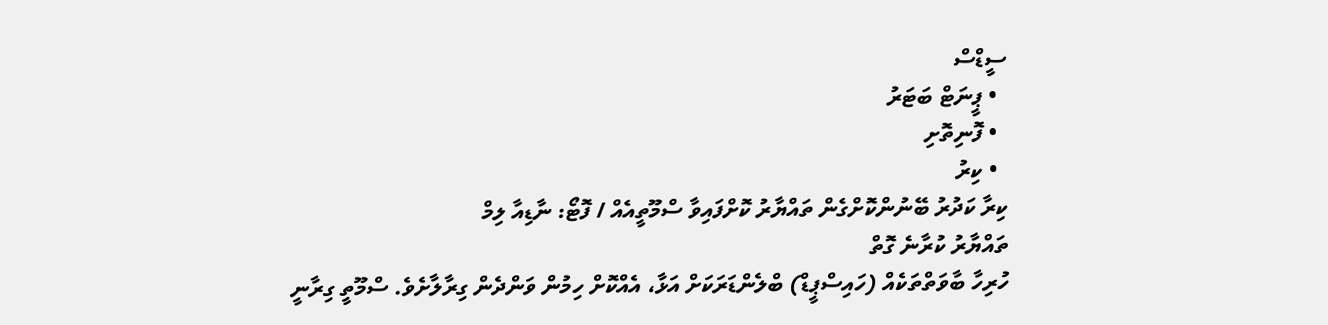ސީޑްސް
  • ޕީނަޓް ބަޓަރު
  • ފޮނިތޮށި
  • ކިރު
ކިރާ ކަދުރު ބޭނުންކޮށްގެން ތައްޔާރު ކޮށްފައިވާ ސްމޫތީއެއް / ފޮޓޯ: ނާޑިއާ ލިމް
ތައްޔާރު ކުރާނެ ގޮތް
ހުރިހާ ބާވަތްތަކެއް (ހައިސްޕީޑް) ބްލެންޑަރަކަށް އަޅާ، އެއްކޮށް ހިމުން ވަންދެން ގިރާލާށެވެ. ސްމޫތީ ގިރާނީ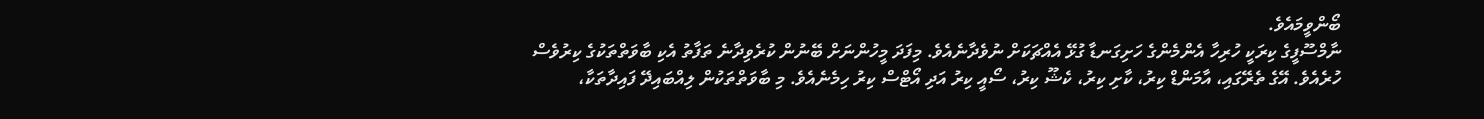ބޯންވީމައެވެ.
ނާމްސޫފީގެ ކިރަކީ ހުރިހާ އެންމެންގެ ހަށިގަނޑާ ގުޅޭ އެއްޗަކަށް ނުވެދާނެއެވެ. މިފަދަ މީހުންނަށް ބޭނުން ކުރެވިދާނެ ތަފާތު އެކި ބާވަތްތަކުގެ ކިރުވެސް ހުރެއެވެ. އޭގެ ތެރޭގައި، އާމަންޑް ކިރު، ކާށި ކިރު، ކެޝޫ ކިރު، ސޯއީ ކިރު އަދި އޯޓްސް ކިރު ހިމެނެއެވެ. މި ބާވަތްތަކުން ލިއްބައިދޭ ފައިދާތަކާ،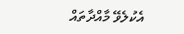އެކުލެވޭ މާއްދާތައް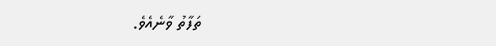ތަފާތު ވާނެއެވެ.